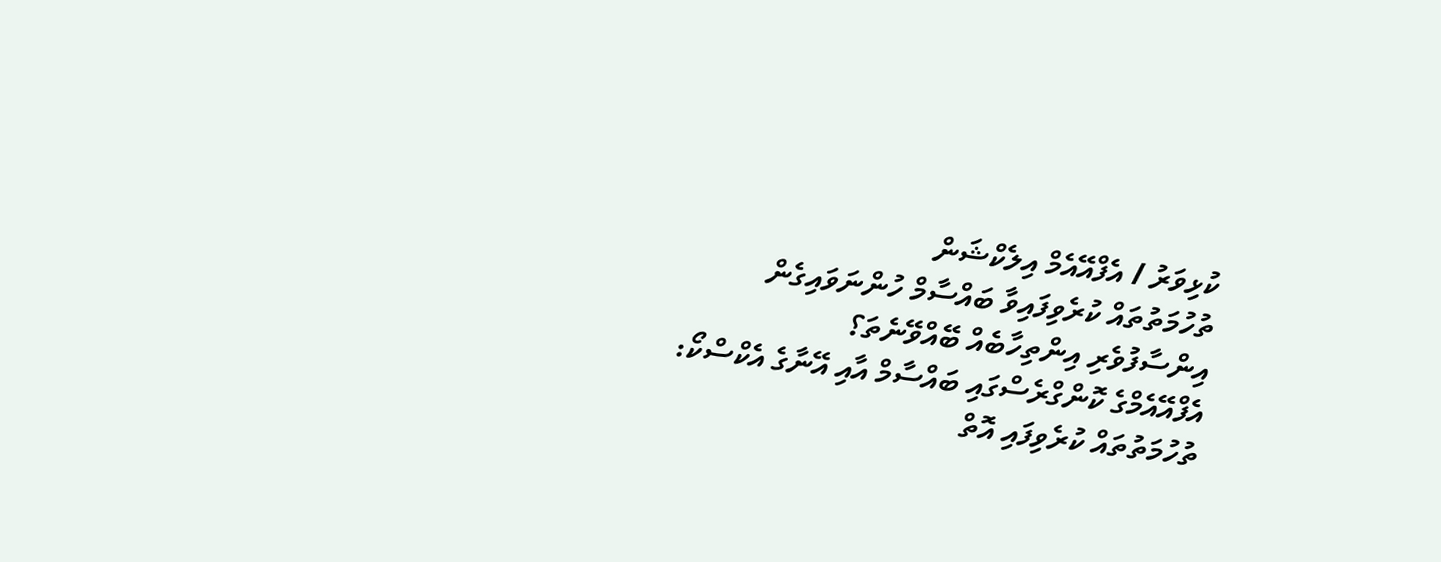ކުޅިވަރު / އެފްއޭއެމް އިލެކްޝަން
ތުހުމަތުތައް ކުރެވިފައިވާ ބައްސާމް ހުންނަވައިގެން އިންސާފުވެރި އިންތިހާބެއް ބޭއްވޭނެތަ؟
އެފްއޭއެމްގެ ކޮންގްރެސްގައި ބައްސާމް އާއި އޭނާގެ އެކްސްކޯ: ތުހުމަތުތައް ކުރެވިފައި އޮތް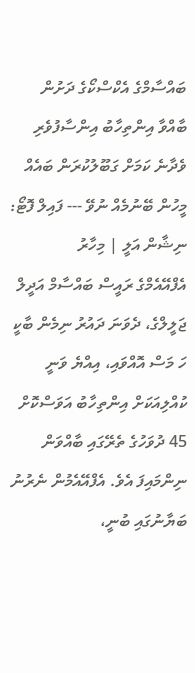ބައްސާމްގެ އެކްސްކޯގެ ދަށުން ބާއްވާ އިންތިހާބު އިންސާފުވެރި ވެދާނެ ކަމަށް ގަބޫލުކުރަން ބައެއް މީހުން ބޭނުމެއް ނުވޭ --- ފައިލް ފޮޓޯ: ނިޝާން އަލީ | މިހާރު
އެފްއޭއެމްގެ ރައީސް ބައްސާމް އަދީލް ޖަލީލްގެ، ދެވަނަ ދައުރު ނިމެން ބާކީ ހަ މަސް އޮއްވައި، އިއްޔެ ވަނީ ކުއްލިއަކަށް އިންތިހާބު އަވަސްކޮށް 45 ދުވަހުގެ ތެރޭގައި ބާއްވަން ނިންމައިފަ އެވެ. އެފްއޭއެމުން ނެރުނު ބަޔާނުގައި ބުނީ،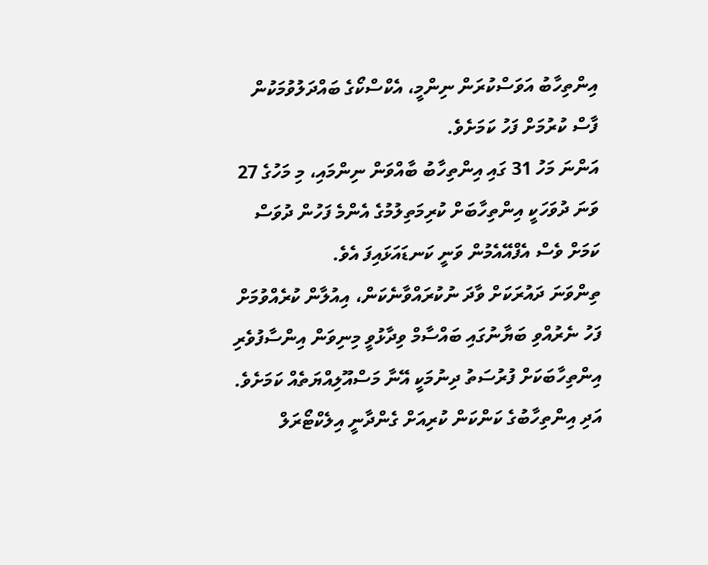އިންތިހާބު އަވަސްކުރަން ނިންމީ، އެކްސްކޯގެ ބައްދަލުވުމަކުން ފާސް ކުރުމަށް ފަހު ކަމަށެވެ.
އަންނަ މަހު 31 ގައި އިންތިހާބު ބާއްވަން ނިންމައި، މި މަހުގެ 27 ވަނަ ދުވަހަކީ އިންތިހާބަށް ކުރިމަތިލުމުގެ އެންމެ ފަހުން ދުވަސް ކަމަށް ވެސް އެފްއޭއެމުން ވަނީ ކަނޑައަޅައިފަ އެވެ.
ތިންވަނަ ދައުރަކަށް ވާދަ ނުކުރައްވާނެކަން، އިއުލާން ކުރެއްވުމަށް ފަހު ނެރުއްވި ބަޔާނުގައި ބައްސާމް ވިދާޅުވީ މިނިވަން އިންސާފުވެރި އިންތިހާބަކަށް ފުރުސަތު ދިނުމަކީ އޭނާ މަސްއޫލިއްޔަތެއް ކަމަށެވެ. އަދި އިންތިހާބުގެ ކަންކަން ކުރިއަށް ގެންދާނީ އިލެކްޓޯރަލް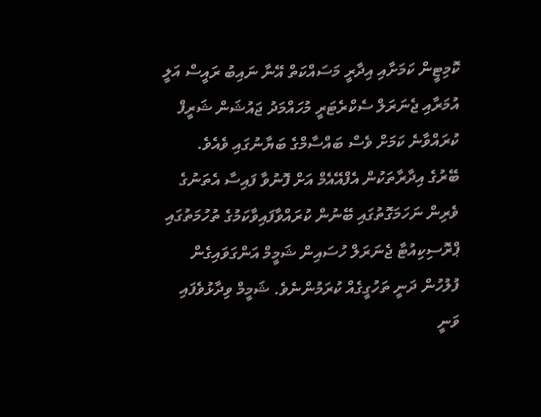ކޮމިޓީން ކަމަށާއި އިދާރީ މަސައްކަތް އޭނާ ނައިބު ރައީސް އަލީ އުމަރާއި ޖެނަރަލް ސެކްރެޓަރީ މުހައްމަދު ޖައުޝަން ޝަރީފް ކުރައްވާނެ ކަމަށް ވެސް ބައްސާމްގެ ބަޔާނުގައި ވެއެވެ.
ބޭރުގެ އިދާރާތަކުން އެފްއޭއެމް އަށް ފޮނުވާ ފައިސާ އެތަނުގެ ވެރިން ނަހަމަގޮތުގައި ބޭނުން ކުރައްވާފައިވާކަމުގެ ތުހުމަތުގައި ޕްރޮސިކިއުޓާ ޖެނަރަލް ހުސައިން ޝަމީމް އަންގަވައިގެން ފުލުހުން ދަނީ ތަހުގީގެއް ކުރަމުންނެވެ. ޝަމީމް ވިދާޅުވެފައި ވަނީ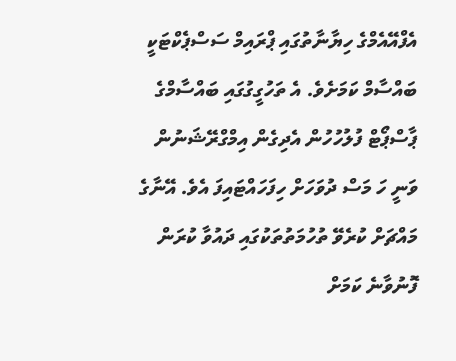އެފްއޭއެމްގެ ހިޔާނާތުގައި ޕްރައިމް ސަސްޕެކްޓަކީ ބައްސާމް ކަމަށެވެ. އެ ތަހުގީގުގައި ބައްސާމްގެ ޕާސްޕޯޓް ފުލުހުހުން އެދިގެން އިމްގްރޭޝަނުން ވަނީ ހަ މަސް ދުވަހަށް ހިފަހައްޓައިފަ އެވެ. އޭނާގެ މައްޗަށް ކުރެވޭ ތުހުމަތުތަކުގައި ދައުވާ ކުރަން ފޮނުވާނެ ކަމަށް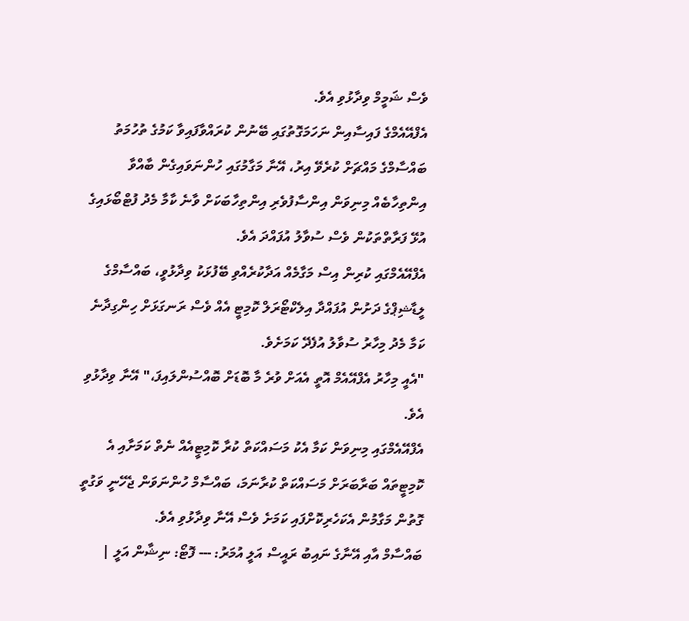ވެސް ޝަމީމް ވިދާޅުވި އެވެ.
އެފްއޭއެމްގެ ފައިސާއިން ނަހަމަގޮތުގައި ބޭނުން ކުރައްވާފައިވާ ކަމުގެ ތުހުމަތު ބައްސާމްގެ މައްޗަށް ކުރެވޭ އިރު، އޭނާ މަގާމުގައި ހުންނަވައިގެން ބާއްވާ އިންތިހާބެއް މިނިވަން އިންސާފުވެރި އިންތިހާބަކަށް ވާނެ ކާމާ މެދު ފުޓްބޯޅައިގެ އުޅޭ ފަރާތްތަކުން ވެސް ސުވާލު އުފައްދަ އެވެ.
އެފްއޭއެމްގައި ކުރިން އިސް މަގާމެއް އަދާކުރެއްވި ބޭފުޅަކު ވިދާޅުވީ، ބައްސާމްގެ ލީޑާޝިޕްގެ ދަށުން އުފައްދާ އިލެކްޓޯރަލް ކޮމިޓީ އެއް ވެސް ރަނގަޅަށް ހިންގިދާނެ ކަމާ މެދު މިހާރު ސުވާލު އުފެދޭ ކަމަށެވެ.
"އެއީ މިހާރު އެފްއޭއެމް އޮތީ އެއަށް ވުރެ މާ ބޮޑަށް ބޮއްސުންލައިފަ،" އޭނާ ވިދާޅުވި އެވެ.
އެފްއޭއެމްގައި މިނިވަން ކަމާ އެކު މަސައްކަތް ކުރާ ކޮމިޓީއެއް ނެތް ކަމަށާއި އެ ކޮމިޓީތައް ބަރާބަރަށް މަސައްކަތް ކުރާނަމަ، ބައްސާމް ހުންނަވަން ޖެހޭނީ ވަގުތީ ގޮތުން މަގާމުން އެކަހެރިކޮށްފައި ކަމަށެ ވެސް އޭނާ ވިދާޅުވި އެވެ.
ބައްސާމް އާއި އޭނާގެ ނައިބު ރައީސް އަލީ އުމަރު: --- ފޮޓޯ: ނިޝާން އަލީ |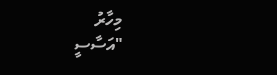މިހާރު
"އަސާސީ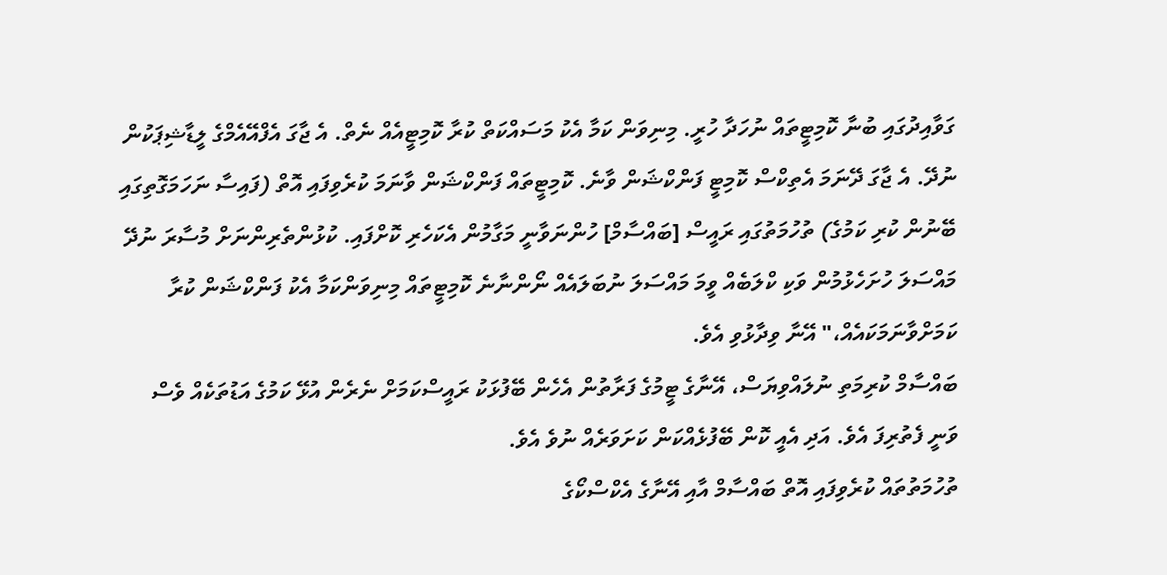ގަވާއިދުގައި ބުނާ ކޮމިޓީތައް ނުހަދާ ހުރީ. މިނިވަން ކަމާ އެކު މަސައްކަތް ކުރާ ކޮމިޓީއެއް ނެތް. އެ ޖާގަ އެފްއޭއެމްގެ ލީޑާޝިޕަކުން ނުދޭ. އެ ޖާގަ ދޭނަމަ އެތިކްސް ކޮމިޓީ ފަންކްޝަން ވާނެ. ކޮމިޓީތައް ފަންކްޝަން ވާނަމަ ކުރެވިފައި އޮތް (ފައިސާ ނަހަމަގޮތިގައި ބޭނުން ކުރި ކަމުގެ) ތުހުމަތުގައި ރައީސް [ބައްސާމް] ހުންނަވާނީ މަގާމުން އެކަހެރި ކޮށްފައި. ކުޅުންތެރިންނަށް މުސާރަ ނުދޭ މައްސަލަ ހުށަހެޅުމުން ވަކި ކްލަބެއް ވީމަ މައްސަލަ ނުބަލައެއް ނޯންނާނެ ކޮމިޓީތައް މިނިވަންކަމާ އެކު ފަންކްޝަން ކުރާ ކަމަށްވާނަމަކައެއް،" އޭނާ ވިދާޅުވި އެވެ.
ބައްސާމް ކުރިމަތި ނުލައްވިޔަސް، އޭނާގެ ޓީމުގެ ފަރާތުން އެހެން ބޭފުޅަކު ރައީސްކަމަށް ނެރެން އުޅޭ ކަމުގެ އަޑުތަކެއް ވެސް ވަނީ ފެތުރިފަ އެވެ. އަދި އެއީ ކޮން ބޭފުޅެއްކަން ކަށަވަރެއް ނުވެ އެވެ.
ތުހުމަތުތައް ކުރެވިފައި އޮތް ބައްސާމް އާއި އޭނާގެ އެކްސްކޯގެ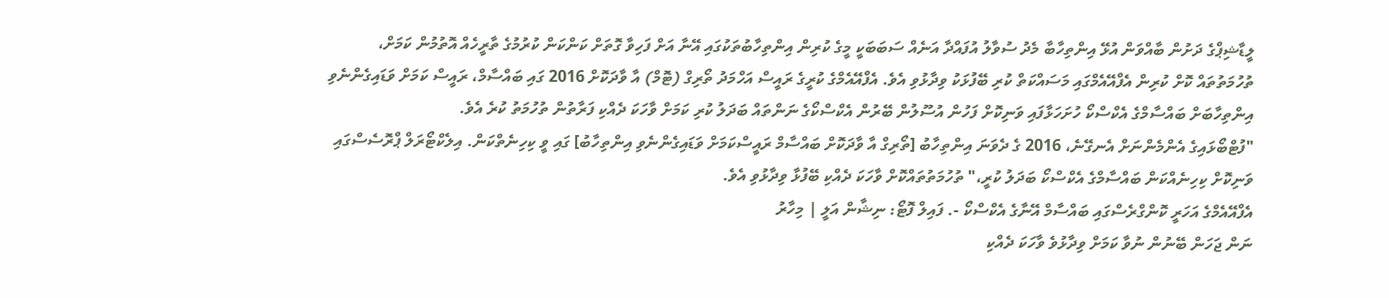ލީޑާޝިޕްގެ ދަށުން ބާއްވަން އުޅޭ އިންތިހާބާ މެދު ސުވާލު އުފައްދާ އަނެއް ސަބަބަކީ މީގެ ކުރިން އިންތިހާބުތަކުގައި އޭނާ އަށް ފަހިވާ ގޮތަށް ކަންކަން ކުރުމުގެ ތާރީހެއް އޮތުމުން ކަމަށް، ތުހުމަތުތައް ކޮށް ކުރިން އެފްއޭއެމްގައި މަސައްކަތް ކުރި ބޭފުޅަކު ވިދާޅުވި އެވެ. އެފްއޭއެމްގެ ކުރީގެ ރައީސް އަހްމަދު ތޯރިގް (ޓޮމް) އާ ވާދަކޮށް 2016 ގައި ބައްސާމް، ރައީސް ކަމަށް ވަޑައިގެންނެވި އިންތިހާބަށް ބައްސާމްގެ އެކްސްކޯ ހުށަހަޅާފައި ވަނިކޮށް ފަހުން އުސޫލުން ބޭރުން އެކްސްކޯގެ ނަންތައް ބަދަލު ކުރި ކަމަށް ވާހަކަ ދެއްކި ފަރާތުން ތުހުމަތު ކުރެ އެވެ.
"ފުޓްބޯޅައިގެ އެންމެންނަށް އެނގޭނެ، 2016 ގެ ދެވަނަ އިންތިހާބު [ތޯރިގް އާ ވާދަކޮށް ބައްސާމް ރައީސްކަމަށް ވަޑައިގެންނެވި އިންތިހާބު] ގައި ވީ ކިހިނެތްކަން. އިލެކްޓޯރަލް ޕްރޮސެސްގައި ވަނިކޮށް ކިހިނެއްކަން ބައްސާމްގެ އެކްސްކޯ ބަދަލު ކުރީ،" ތުހުމަތުތައްކޮށް ވާހަކަ ދެއްކި ބޭފުޅާ ވިދާޅުވި އެވެ.
އެފްއޭއެމްގެ އަހަރީ ކޮންގްރެސްގައި ބައްސާމް އޭނާގެ އެކްސްކޯ -. ފައިލް ފޮޓޯ: ނިޝާން އަލީ | މިހާރު
ނަން ޖަހަން ބޭނުން ނުވާ ކަމަށް ވިދާޅުވެ ވާހަކަ ދެއްކި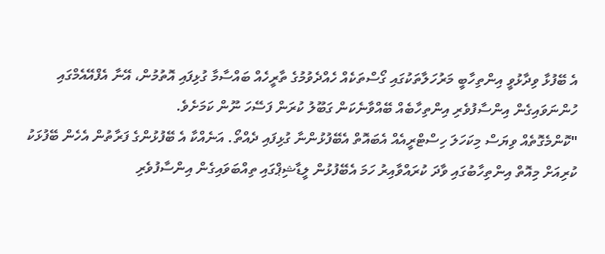އެ ބޭފުޅާ ވިދާޅުވީ އިންތިހާބީ މަރުހަލާތަކުގައި ގޯސްތަކެއް ހެއްދެވުމުގެ ތާރީހެއް ބައްސާމާ ގުޅިފައި އޮތުމުން، އޭނާ އެފްއޭއެމްގައި ހުންނަވައިގެން އިންސާފުވެރި އިންތިހާބެއް ބޭއްވާނެކަން ގަބޫލު ކުރަން ފަސޭހަ ނޫން ކަމަށެވެ.
"ކޮންމެގޮތެއް ވިޔަސް މިކަހަލަ ހިސްޓްރީއެއް އެބައޮތް އެބޭފުޅުންނާ ގުޅިފައި ދެއްތޯ. އަނެއްކާ އެ ބޭފުޅުންގެ ފަރާތުން އެހެން ބޭފުޅަކު ކުރިއަށް މިއޮތް އިންތިހާބުގައި ވާދަ ކުރައްވާއިރު ހަމަ އެބޭފުޅުން ލީޑާޝިޕްގައި ތިއްބަވައިގެން އިންސާފުވެރި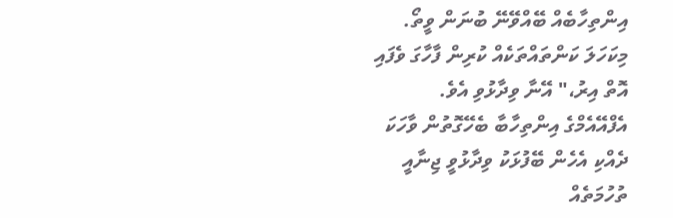އިންތިހާބެއް ބޭއްވޭނޭ ބުނަން ވީތޯ. މިކަހަލަ ކަންތައްތަކެއް ކުރިން ފާހާގަ ވެފައި އޮތް އިރު،" އޭނާ ވިދާޅުވި އެވެ.
އެފްއޭއެމްގެ އިންތިހާބާ ބެހޭގޮތުން ވާހަކަ ދެއްކި އެހެން ބޭފުޅަކު ވިދާޅުވީ ޖިނާއީ ތުހުމަތެއް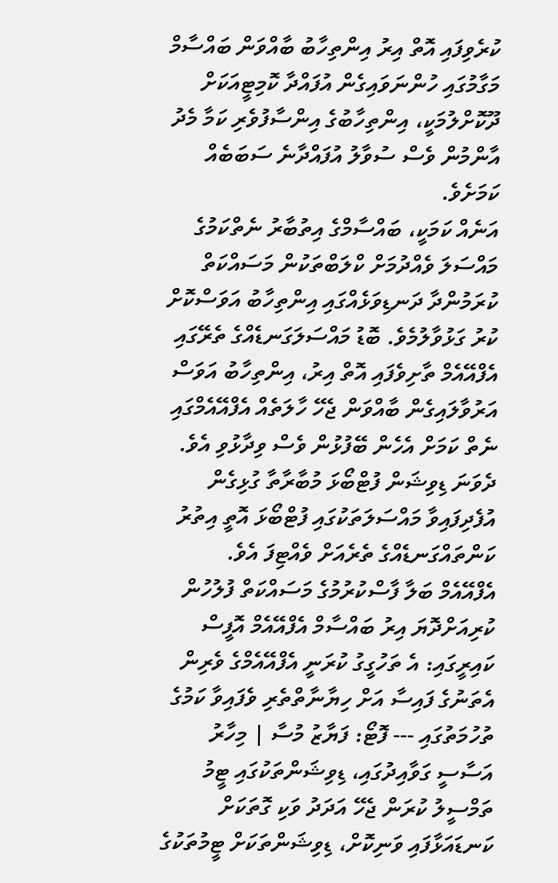ކުރެވިފައި އޮތް އިރު އިންތިހާބު ބާއްވަން ބައްސާމް މަގާމުގައި ހުންނަވައިގެން އުފައްދާ ކޮމިޓީއަކަށް ދޫކޮށްލުމަކީ، އިންތިހާބުގެ އިންސާފުވެރި ކަމާ މެދު އާންމުން ވެސް ސުވާލު އުފައްދާނެ ސަބަބެއް ކަމަށެވެ.
އަނެއް ކަމަކީ، ބައްސާމްގެ އިތުބާރު ނެތްކަމުގެ މައްސަލަ ވެއްދުމަށް ކްލަބްތަކުން މަސައްކަތް ކުރަމުންދާ ދަނޑިވަޅެއްގައި އިންތިހާބު އަވަސްކޮށް ކުރު ގަޅުވާލުމެވެ. ބޮޑު މައްސަލަގަނޑެއްގެ ތެރޭގައި އެފްއޭއެމް ތާށިވެފައި އޮތް އިރު، އިންތިހާބު އަވަސް އަރުވާލައިގެން ބާއްވަން ޖެހޭ ހާލަތެއް އެފްއޭއެމްގައި ނެތް ކަމަށް އެހެން ބޭފުޅުން ވެސް ވިދާޅުވި އެވެ. ދެވަނަ ޑިވިޝަން ފުޓްބޯޅަ މުބާރާތާ ގުޅިގެން އުފެދިފައިވާ މައްސަލަތަކުގައި ފުޓްބޯޅަ އޮތީ އިތުރު ކަންތައްގަނޑެއްގެ ތެރެއަށް ވެއްޓިފަ އެވެ.
އެފްއޭއެމް ބަލާ ފާސްކުރުމުގެ މަސައްކަތް ފުލުހުން ކުރިއަށްދޮޔަ އިރު ބައްސާމް އެފްއޭއެމް އޮފީސް ކައިރީގައި: އެ ތަހުގީގު ކުރަނީ އެފްއޭއެމްގެ ވެރިން އެތަނުގެ ފައިސާ އަށް ހިޔާނާތްތެރި ވެފައިވާ ކަމުގެ ތުހުމަތުގައި --- ފޮޓޯ: ފަޔާޒު މުސާ | މިހާރު
އަސާސީ ގަވާއިދުގައި، ޑިވިޝަންތަކުގައި ޓީމު ތަމްސީލު ކުރަން ޖެހޭ އަދަދު ވަކި ގޮތަކަށް ކަނޑައަޅާފައި ވަނިކޮށް، ޑިވިޝަންތަކަށް ޓީމުތަކުގެ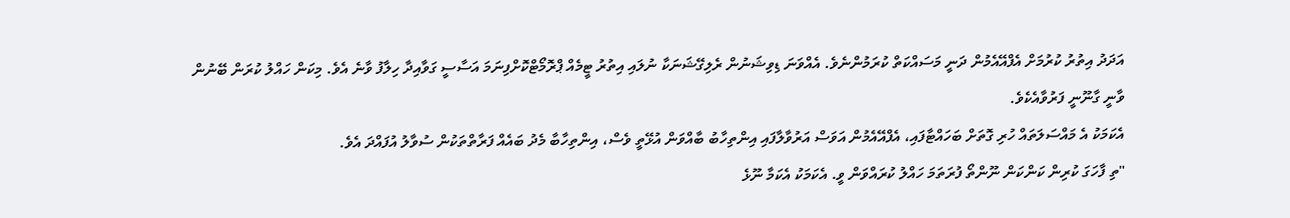އަދަދު އިތުރު ކުރުމަށް އެފްއޭއެމުން ދަނީ މަސައްކަތް ކުރަމުންނެވެ. އެއްވަނަ ޑިވިޝަނުން ރެލިގޭޝަނަކާ ނުލައި އިތުރު ޓީމެއް ޕްރޮމޯޓްކޮށްފިނަމަ އަސާސީ ގަވާއިދާ ހިލާފު ވާނެ އެވެ. މިކަން ހައްލު ކުރަން ބޭނުން ވާނީ ގާނޫނީ ފަރުވާއެކެވެ.
އެކަމަކު އެ މައްސަލަތައް ހުރި ގޮތަށް ބަހައްޓާފައި، އެފްއޭއެމުން އަވަސް އަރުވާލާފައި އިންތިހާބު ބާއްވަން އުޅޭތީ ވެސް، އިންތިހާބާ މެދު ބައެއް ފަރާތްތަކުން ސުވާލު އުފައްދަ އެވެ.
"ތި ފާހަގަ ކުރިން ކަންކަން ނޫންތޯ ފުރަތަމަ ހައްލު ކުރައްވަން ވީ. އެކަމަކު އެކަމާ ނޫޅެ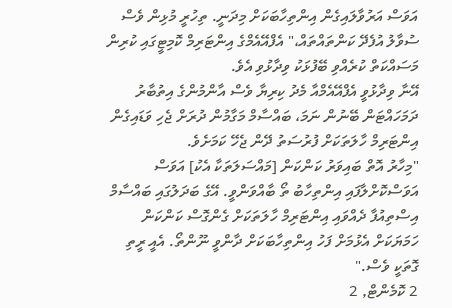އަވަސް އަރުވާލައިގެން އިންތިހާބަކަށް މިދަނީ. ތިހުރީ މުޅިން ވެސް ސުވާލު އުފެދޭ ކަންތައްތައް،" އެފްއޭއެމްގެ އިންޓަރިމް ކޮމިޓީގައި ކުރިން މަސައްކަތް ކުރެއްވި ބޭފުޅަކު ވިދާޅުވި އެވެ.
އޭނާ ވިދާޅުވީ އެފްއޭއެމްއާ މެދު ކިރިޔާ ވެސް އާންމުންގެ އިތުބާރު ދަމަހައްޓަން ބޭނުން ނަމަ، ބައްސާމް މަގާމުން ދުރަށް ޖެހި ވަޑައިގެން އިންޓަރިމް ހާލަތަކަށް ފުރުސަތު ދޭން ޖެހޭ ކަމަށެވެ.
"މިހާރު އޮތް ބައިވަރު ކަންކަން [މައްސަލަތަކާ އެކު] އަވަސް އަވަސްކޮށްލާފައި އިންތިހާބު ތޯ ބާއްވަންވީ. އޭގެ ބަދަލުގައި ބައްސާމް އިސްތިއުފާ ދެއްވައި އިންޓަރިމް ހާލަތަކަށް ގެންގޮސް ކަންކަން ހަމަޔަކަށް އެޅުމަށް ފަހު އިންތިހާބަކަށް ދާންވީ ނޫންތޯ. އެއީ ރީތި ގޮތަކީ ވެސް."
2 ކޮމެންޓް, 2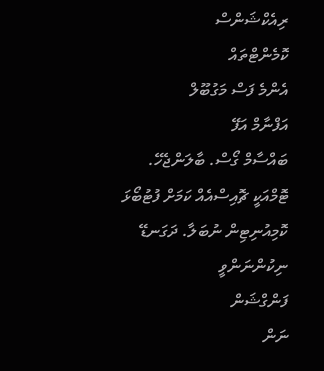ރިއެކްޝަންސް
ކޮމެންޓްތައް
އެންމެ ފަސް މަގުބޫލް
އަފްނާމް އަފޭ
ބައްސާމް ގޯސް. ބާލަންޖެހޭ. ޓޮމްއަކީ ޗޮއިސްއެއް ކަމަށް ފުޓުބޯޅަ ކޮމިއުނިޓިން ނުބަލާ. ދަގަނޑޭ ނިކުންނަންވީ
ފަންގްޝަން
ނަން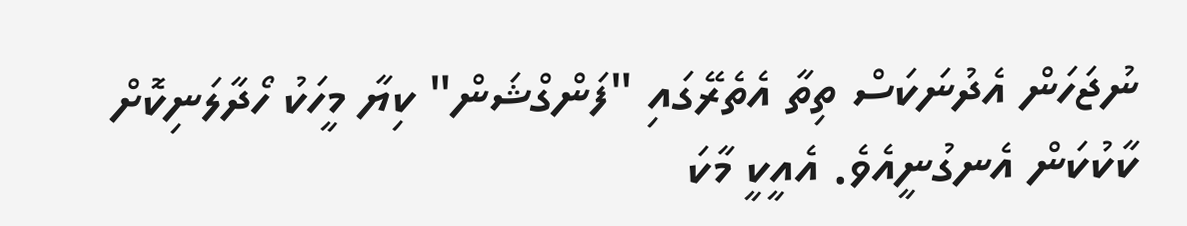ނުޖަހަން އެދުނަކަސް ތިތާ އެތެރޭގައި "ފަންގްޝަން" ކިޔާ މީހަކު ހޯދާލަނިކޮށް ކާކުކަން އެނގުނީއެވެ. އެއީކީ މާކަ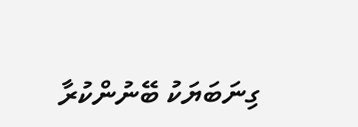ގިނަބަޔަކު ބޭނުންކުރާ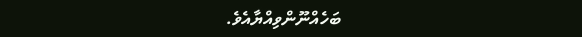ބަހެއްނޫންވިއްޔާއެވެ.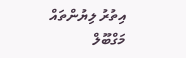އިތުރު ލިޔުންތައް
މަގްބޫލް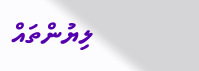ލިޔުންތައް